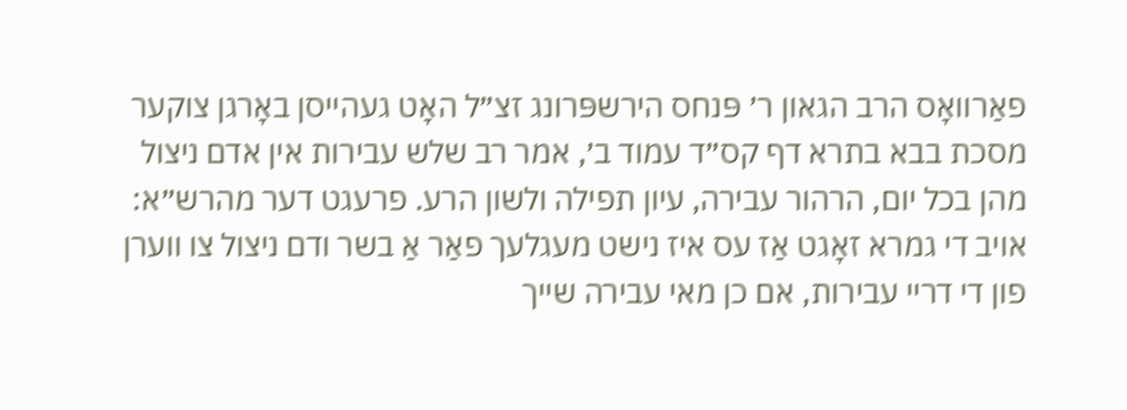פאַרוואָס הרב הגאון ר׳ פּנחס הירשפּרונג זצ״ל האָט געהייסן באָרגן צוקער
מסכת בבא בתרא דף קס״ד עמוד ב׳, אמר רב שלש עבירות אין אדם ניצול מהן בכל יום, הרהור עבירה, עיון תפילה ולשון הרע. פרעגט דער מהרש״א: אויב די גמרא זאָגט אַז עס איז נישט מעגלעך פאַר אַ בשר ודם ניצול צו ווערן פון די דריי עבירות, אם כן מאי עבירה שייך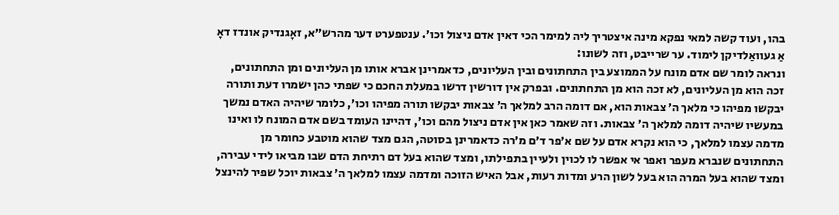בהו, ועוד קשה למאי נפקא מינה איצטריך ליה למימר הכי דאין אדם ניצול וכו׳. ענטפערט דער מהרש״א, זאָגנדיק אונדז דאָ אַ געוואַלדיקן לימוד. ער שרייבט, וזה לשונו:
ונראה לומר שם אדם מונח על הממוצע בין התחתונים ובין העליונים, כדאמרינן אברא אותו מן העליונים ומן התחתונים, זכה הוא מן העליונים, לא זכה הוא מן התחתונים. ובפרק אין דורשין דרשו במעלת החכם כי שפתי כהן ישמרו דעת ותורה יבקשו מפיהו כי מלאך ה׳ צבאות הוא, אם דומה הרב למלאך ה׳ צבאות יבקשו תורה מפיהו וכו׳, כלומר שיהיה האדם נמשך במעשיו שיהיה דומה למלאך ה׳ צבאות. וזה שאמר כאן אין אדם ניצול מהם וכו׳, דהיינו העומד בשם אדם המונח לו ואינו מדמה עצמו למלאך, כי הוא נקרא אדם על שם א׳פר ד׳ם מ׳רה כדאמרינן בסוטה, הגם מצד שהוא מוטבע כחומר מן התחתונים שנברא מעפר ואפר אי אפשר לו לכוין ולעיין בתפילתו, ומצד שהוא בעל דם רתיחת הדם שבו מביאו לידי עבירה, ומצד שהוא בעל המרה הוא בעל לשון הרע ומדות רעות, אבל האיש הזוכה ומדמה עצמו למלאך ה׳ צבאות יוכל שפיר להינצל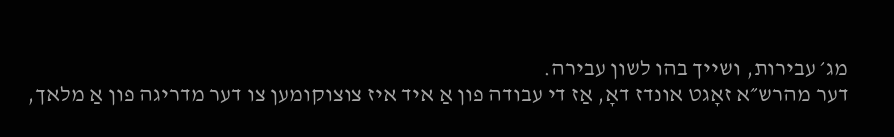מג׳ עבירות, ושייך בהו לשון עבירה.
דער מהרש״א זאָגט אונדז דאָ, אַז די עבודה פון אַ איד איז צוצוקומען צו דער מדריגה פון אַ מלאך,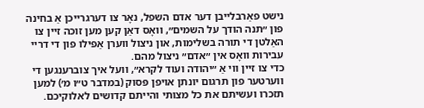נישט פאַרבלייבן דער אדם השפל, נאָר צו דערגרייכן אַ בחינה פון ״תנה הודך על השמים״, וואָס דאַן קען מען זוכה זיין צו האַלטן די תורה בשלימות, און ניצול ווערן אַפילו פון די דריי עבירות וואָס אין ״אדם״ ניצול מהם.
כדי צו זיין ווי אַ ״יהודה ועוד לקרא״, וועל איך צוברענגען די ווערטער פון תרגום יונתן אויפן פּסוק (במדבר ט״ו מ׳) למען תזכרו ועשיתם את כל מצותי והייתם קדושים לאלוקיכם.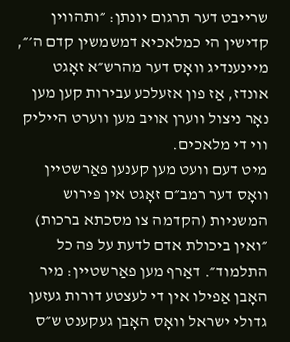שרייבט דער תרגום יונתן: ״ותהווין קדישין הי כמלאכיא דמשמשין קדם ה׳״, מיינענדיג וואָס דער מהרש״א זאָגט אונדז, אַז פון אזעלכע עבירות קען מען נאָר ניצול ווערן אויב מען ווערט הייליק ווי די מלאכים.
מיט דעם וועט מען קענען פאַרשטיין וואָס דער רמב״ם זאָגט אין פּירוש המשניות (הקדמה צו מסכתא ברכות) ״ואין ביכולת אדם לדעת על פּה כל התלמוד״. דאַרף מען פאַרשטיין: מיר האָבן אַפילו אין די לעצטע דורות געזען גדולי ישראל וואָס האָבן געקענט ש״ס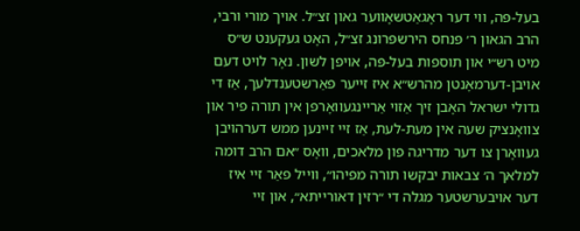בעל-פּה, ווי דער ראָגאַטשאָווער גאון זצ״ל. אויך מורי ורבי, הרב הגאון ר׳ פּנחס הירשפּרונג זצ״ל, האָט געקענט ש״ס מיט רש״י און תוספות בעל-פּה, אויפן לשון. נאָר לויט דעם אויבן-דערמאָנטן מהרש״א איז זייער פאַרשטענדלעך, אַז די גדולי ישראל האָבן זיך אַזוי אַריינגעוואָרפן אין תורה פיר און צוואָנציק שעה אין מעת-לעת, אַז זיי זיינען ממש דערהויבן געוואָרן צו דער מדריגה פון מלאכים, וואָס ״אם הרב דומה למלאך ה׳ צבאות יבקשו תורה מפיהו״, ווייל פאַר זיי איז דער אויבערשטער מגלה די ״רזין דאורייתא״, און זיי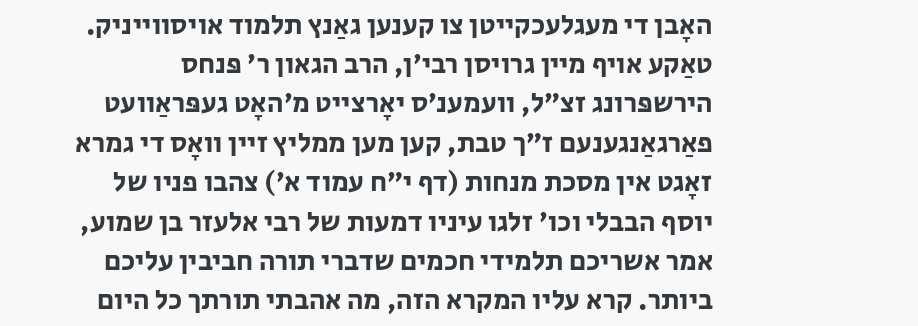האָבן די מעגלעכקייטן צו קענען גאַנץ תלמוד אויסווייניק.
טאַקע אויף מיין גרויסן רבי׳ן, הרב הגאון ר׳ פּנחס הירשפּרונג זצ״ל, וועמענ׳ס יאָרצייט מ׳האָט געפּראַוועט פאַרגאַנגענעם ז״ך טבת, קען מען ממליץ זיין וואָס די גמרא זאָגט אין מסכת מנחות (דף י״ח עמוד א׳) צהבו פניו של יוסף הבבלי וכו׳ זלגו עיניו דמעות של רבי אלעזר בן שמוע, אמר אשריכם תלמידי חכמים שדברי תורה חביבין עליכם ביותר. קרא עליו המקרא הזה, מה אהבתי תורתך כל היום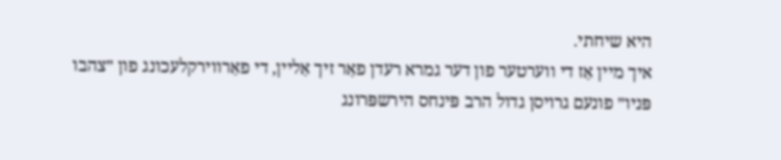היא שיחתי.
איך מיין אַז די ווערטער פון דער גמרא רעדן פאַר זיך אַליין, די פאַרווירקלעכונג פון ״צהבו פּניו״ פונעם גרויסן גדול הרב פּינחס הירשפּרונג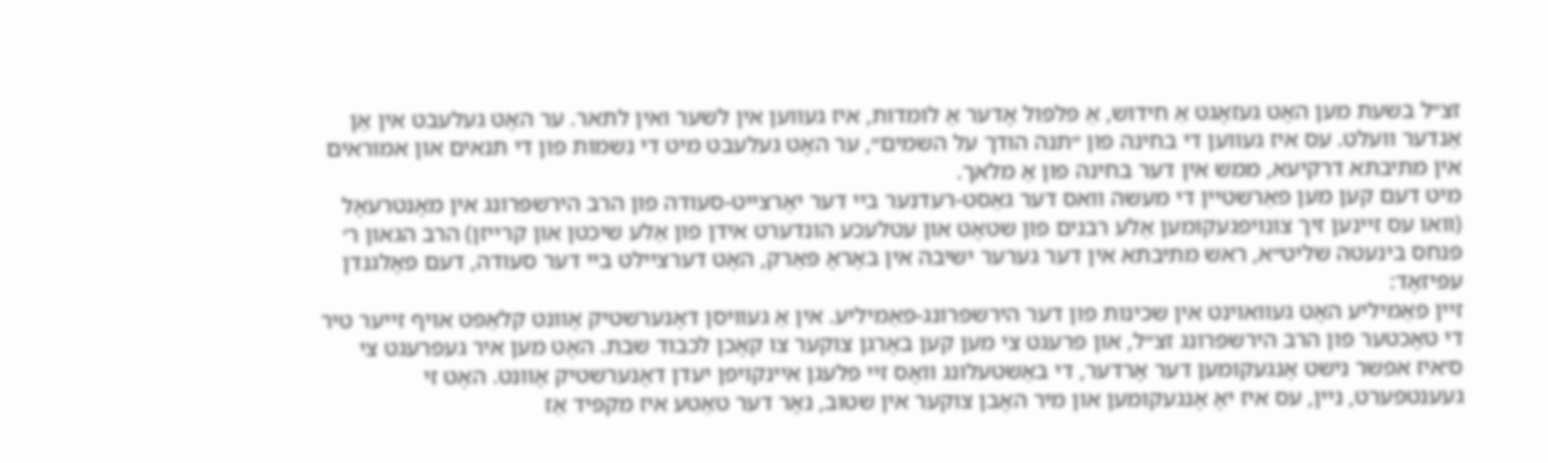זצ״ל בשעת מען האָט געזאָגט אַ חידוש, אַ פּלפּול אָדער אַ לומדות, איז געווען אין לשער ואין לתאר. ער האָט געלעבט אין אַן אַנדער וועלט. עס איז געווען די בחינה פון ״תנה הודך על השמים״, ער האָט געלעבט מיט די נשמות פון די תנאים און אמוראים אין מתיבתא דרקיעא, ממש אין דער בחינה פון אַ מלאך.
מיט דעם קען מען פאַרשטיין די מעשה וואס דער גאַסט-רעדנער ביי דער יאָרצייט-סעודה פון הרב הירשפּרונג אין מאָנטרעאָל (וואו עס זיינען זיך צונויפגעקומען אַלע רבנים פון שטאָט און עטלעכע הונדערט אידן פון אַלע שיכטן און קרייזן) הרב הגאון ר׳ פּנחס בינעטה שליט״א, ראש מתיבתא אין דער גערער ישיבה אין באָראָ פּאַרק, האָט דערציילט ביי דער סעודה, דעם פאָלגנדן עפּיזאָד:
זיין פאַמיליע האָט געוואוינט אין שכינות פון דער הירשפּרונג-פאַמיליע. אין אַ געוויסן דאָנערשטיק אָוונט קלאַפּט אויף זייער טיר די טאָכטער פון הרב הירשפּרונג זצ״ל, און פרעגט צי מען קען באָרגן צוקער צו קאָכן לכבוד שבת. האָט מען איר געפרעגט צי ס׳איז אפשר נישט אָנגעקומען דער אָרדער, די באַשטעלונג וואָס זיי פלעגן איינקויפן יעדן דאָנערשטיק אָוונט. האָט זי געענטפערט, ניין, עס איז יאָ אָנגעקומען און מיר האָבן צוקער אין שטוב, נאָר דער טאַטע איז מקפּיד אַז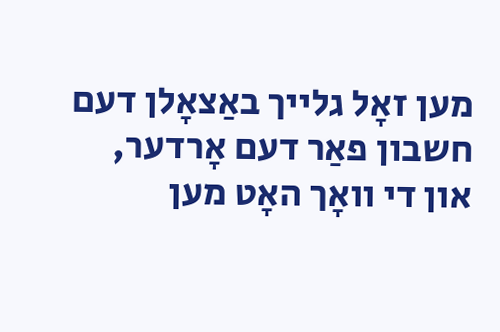מען זאָל גלייך באַצאָלן דעם חשבון פאַר דעם אָרדער, און די וואָך האָט מען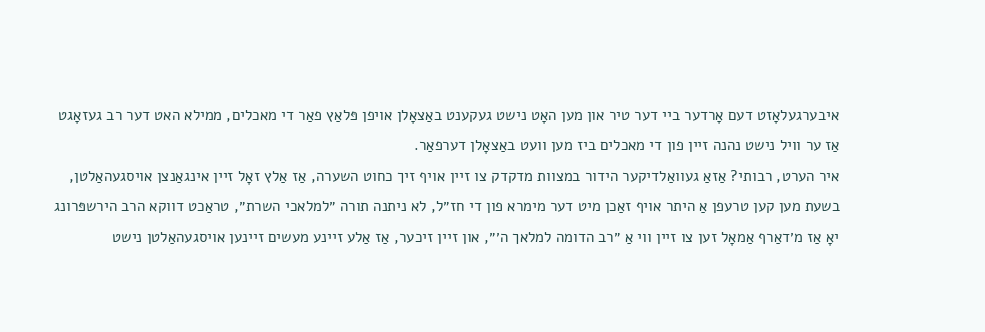איבערגעלאָזט דעם אָרדער ביי דער טיר און מען האָט נישט געקענט באַצאָלן אויפן פּלאַץ פאַר די מאכלים, ממילא האט דער רב געזאָגט אַז ער וויל נישט נהנה זיין פון די מאכלים ביז מען וועט באַצאָלן דערפאַר.
איר הערט, רבותי? אַזאַ געוואַלדיקער הידור במצוות מדקדק צו זיין אויף זיך כחוט השערה, אַז אַלץ זאָל זיין אינגאַנצן אויסגעהאַלטן, בשעת מען קען טרעפן אַ היתר אויף זאַכן מיט דער מימרא פון די חז״ל, לא ניתנה תורה ״למלאכי השרת״, טראַכט דווקא הרב הירשפּרונג יאָ אַז מ׳דאַרף אַמאָל זען צו זיין ווי אַ ״רב הדומה למלאך ה׳״, און זיין זיכער, אַז אַלע זיינע מעשים זיינען אויסגעהאַלטן נישט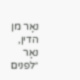נאָר מן הדין, נאָר ״לפנים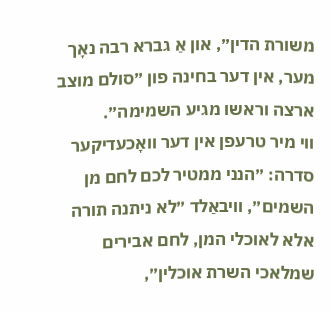משורת הדין״, און אַ גברא רבה נאָך מער, אין דער בחינה פון ״סולם מוצב ארצה וראשו מגיע השמימה״.
ווי מיר טרעפן אין דער וואָכעדיקער סדרה: ״הנני ממטיר לכם לחם מן השמים״, וויבאַלד ״לא ניתנה תורה אלא לאוכלי המן, לחם אבירים שמלאכי השרת אוכלין״,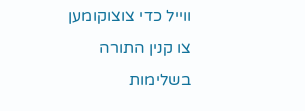ווייל כדי צוצוקומען צו קנין התורה בשלימות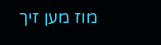מוז מען זיך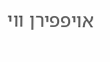אויפפירן ווי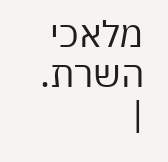מלאכי השרת.
|